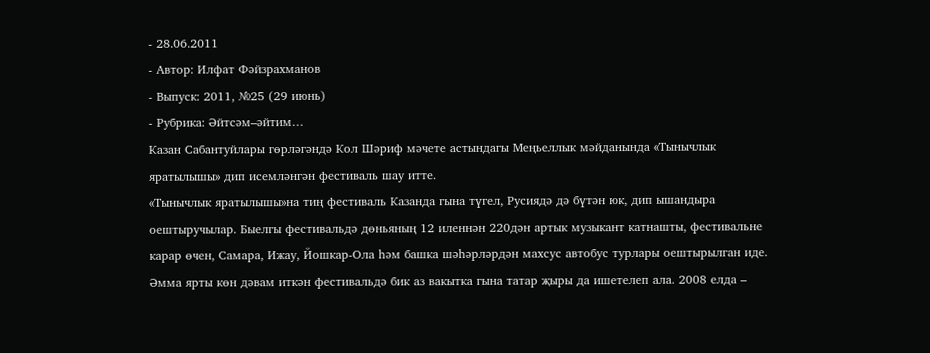- 28.06.2011
- Автор: Илфат Фәйзрахманов
- Выпуск: 2011, №25 (29 июнь)
- Рубрика: Әйтсәм–әйтим…
Казан Сабантуйлары гөрләгәндә Кол Шәриф мәчете астындагы Меңьеллык мәйданында «Тынычлык яратылышы» дип исемләнгән фестиваль шау итте.
«Тынычлык яратылышы»на тиң фестиваль Казанда гына түгел, Русиядә дә бүтән юк, дип ышандыра оештыручылар. Быелгы фестивальдә дөньяның 12 иленнән 220дән артык музыкант катнашты, фестивальне карар өчен, Самара, Ижау, Йошкар-Ола һәм башка шәһәрләрдән махсус автобус турлары оештырылган иде.
Әмма ярты көн дәвам иткән фестивальдә бик аз вакытка гына татар җыры да ишетелеп ала. 2008 елда –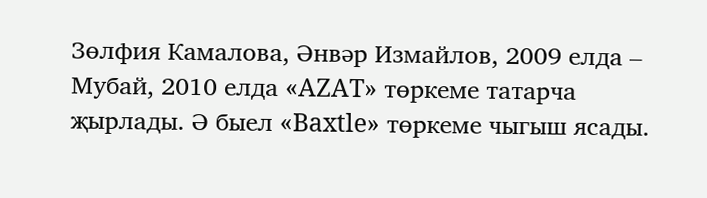Зөлфия Камалова, Әнвәр Измайлов, 2009 елда – Мубай, 2010 елда «AZAT» төркеме татарча җырлады. Ә быел «Baxtle» төркеме чыгыш ясады.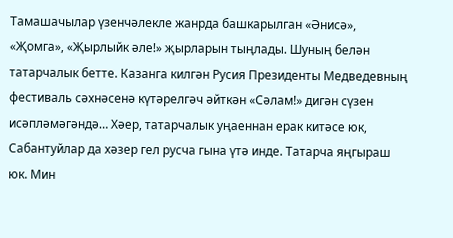Тамашачылар үзенчәлекле жанрда башкарылган «Әнисә», «Җомга», «Җырлыйк әле!» җырларын тыңлады. Шуның белән татарчалык бетте. Казанга килгән Русия Президенты Медведевның фестиваль сәхнәсенә күтәрелгәч әйткән «Сәлам!» дигән сүзен исәпләмәгәндә… Хәер, татарчалык уңаеннан ерак китәсе юк, Сабантуйлар да хәзер гел русча гына үтә инде. Татарча яңгыраш юк. Мин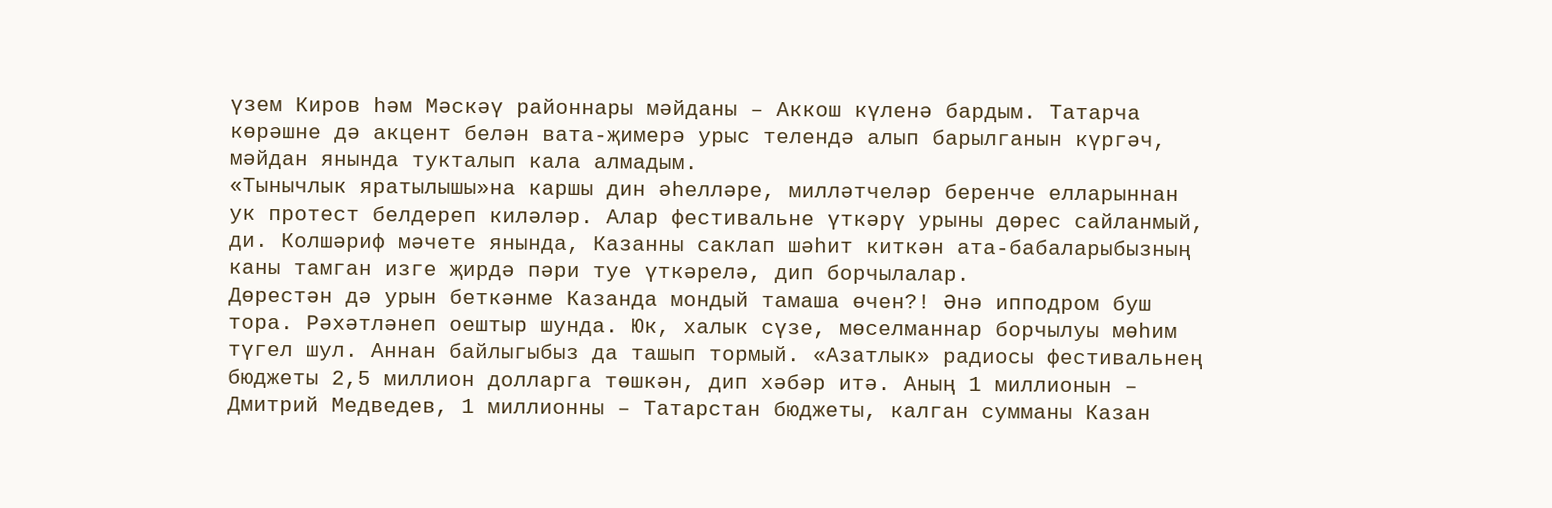үзем Киров һәм Мәскәү районнары мәйданы – Аккош күленә бардым. Татарча көрәшне дә акцент белән вата-җимерә урыс телендә алып барылганын күргәч, мәйдан янында тукталып кала алмадым.
«Тынычлык яратылышы»на каршы дин әһелләре, милләтчеләр беренче елларыннан ук протест белдереп киләләр. Алар фестивальне үткәрү урыны дөрес сайланмый, ди. Колшәриф мәчете янында, Казанны саклап шәһит киткән ата-бабаларыбызның каны тамган изге җирдә пәри туе үткәрелә, дип борчылалар.
Дөрестән дә урын беткәнме Казанда мондый тамаша өчен?! Әнә ипподром буш тора. Рәхәтләнеп оештыр шунда. Юк, халык сүзе, мөселманнар борчылуы мөһим түгел шул. Аннан байлыгыбыз да ташып тормый. «Азатлык» радиосы фестивальнең бюджеты 2,5 миллион долларга төшкән, дип хәбәр итә. Аның 1 миллионын – Дмитрий Медведев, 1 миллионны – Татарстан бюджеты, калган сумманы Казан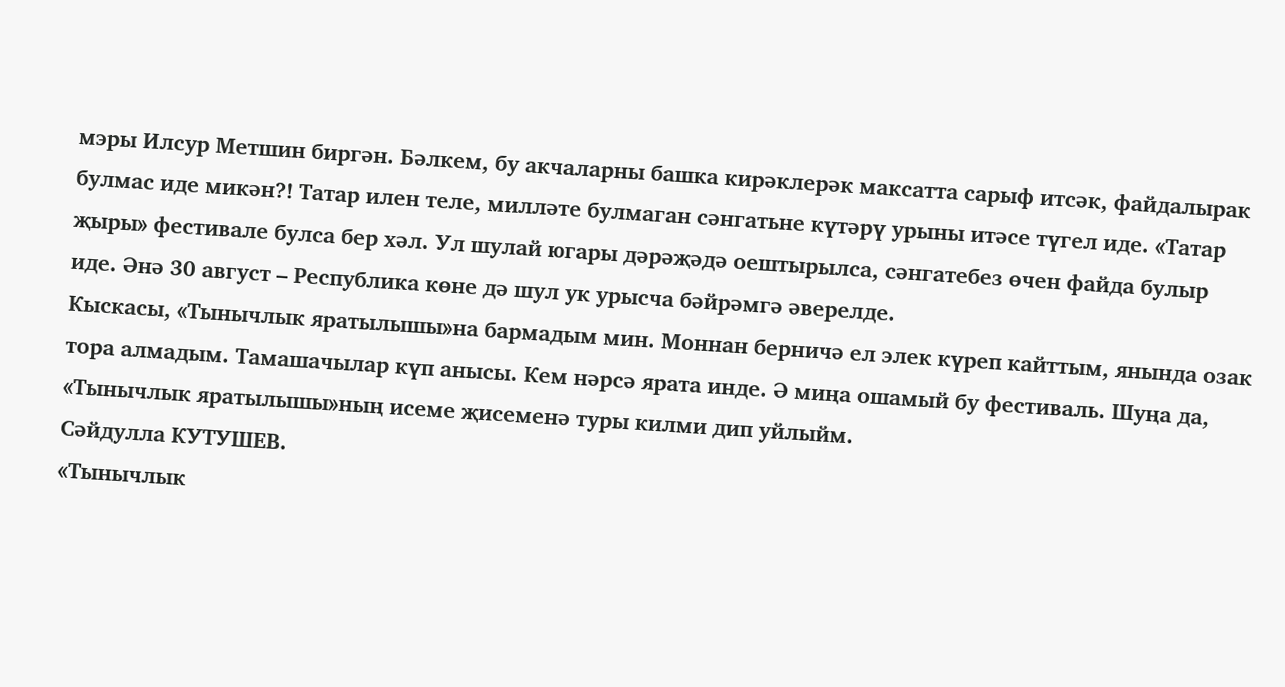мэры Илсур Метшин биргән. Бәлкем, бу акчаларны башка кирәклерәк максатта сарыф итсәк, файдалырак булмас иде микән?! Татар илен теле, милләте булмаган сәнгатьне күтәрү урыны итәсе түгел иде. «Татар җыры» фестивале булса бер хәл. Ул шулай югары дәрәҗәдә оештырылса, сәнгатебез өчен файда булыр иде. Әнә 30 август – Республика көне дә шул ук урысча бәйрәмгә әверелде.
Кыскасы, «Тынычлык яратылышы»на бармадым мин. Моннан берничә ел элек күреп кайттым, янында озак тора алмадым. Тамашачылар күп анысы. Кем нәрсә ярата инде. Ә миңа ошамый бу фестиваль. Шуңа да, «Тынычлык яратылышы»ның исеме җисеменә туры килми дип уйлыйм.
Сәйдулла КУТУШЕВ.
«Тынычлык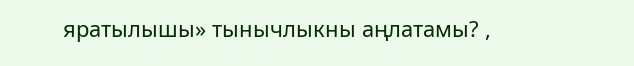яратылышы» тынычлыкны аңлатамы? ,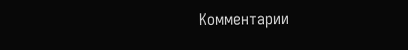Комментарии